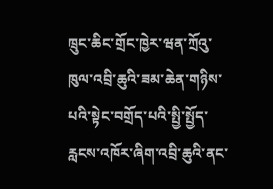ཁྲུང་ཆིང་གྲོང་ཁྱེར་ཝན་ཀྲོའུ་ཁུལ་འབྲི་ཆུའི་ཟམ་ཆེན་གཉིས་པའི་སྟེང་བགྲོད་པའི་སྤྱི་སྤྱོད་རླངས་འཁོར་ཞིག་འབྲི་ཆུའི་ནང་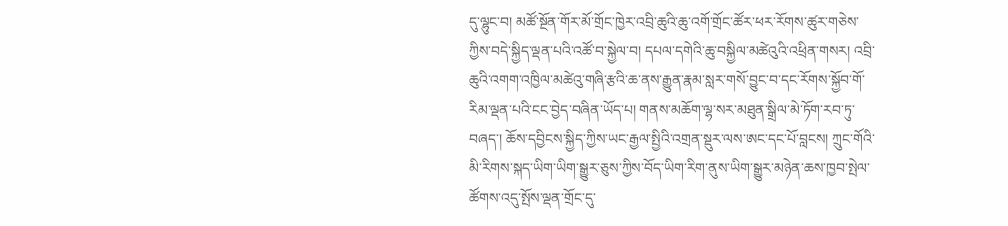དུ་ལྷུང་བ། མཚོ་སྔོན་གོར་མོ་གྲོང་ཁྱེར་འབྲི་ཆུའི་ཆུ་འགོ་གྲོང་ཚོར་ཕར་རོགས་ཚུར་གཅེས་ཀྱིས་བདེ་སྐྱིད་ལྡན་པའི་འཚོ་བ་སྐྱེལ་བ། དཔལ་དགེའི་ཆུ་བསྐྱིལ་མཚེའུའི་འཕྲིན་གསར། འབྲི་ཆུའི་འགག་འཁྱིལ་མཚེའུ་གཞི་རྩའི་ཆ་ནས་རྒྱུན་རྣམ་སླར་གསོ་བྱུང་བ་དང་རོགས་སྐྱོབ་གོ་རིམ་ལྡན་པའི་ངང་བྱེད་བཞིན་ཡོད་པ། གནས་མཆོག་ལྷ་སར་མཐུན་སྒྲིལ་མེ་ཏོག་རབ་ཏུ་བཞད་། ཆོས་དབྱིངས་སྐྱིད་ཀྱིས་ཡང་རྒྱལ་སྤྱིའི་འགྲན་སྡུར་ལས་ཨང་དང་པོ་བླངས། ཀྲུང་གོའི་མི་རིགས་སྐད་ཡིག་ཡིག་སྒྱུར་ཅུས་ཀྱིས་བོད་ཡིག་རིག་ནུས་ཡིག་སྒྱུར་མཉེན་ཆས་ཁྱབ་སྤེལ་ཚོགས་འདུ་སྤོས་ལྡན་གྲོང་དུ་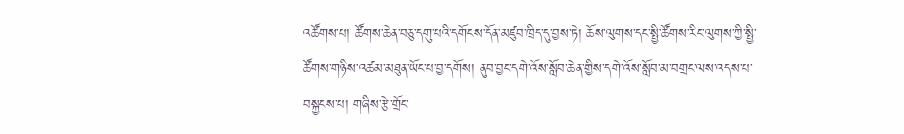འཚོགས་པ། ཚོགས་ཆེན་བཅུ་དགུ་པའི་དགོངས་དོན་མཛུབ་ཁྲིད་དུ་བྱས་ཏེ། ཆོས་ལུགས་དང་སྤྱི་ཚོགས་རིང་ལུགས་ཀྱི་སྤྱི་ཚོགས་གཉིས་འཚམ་མཐུན་ཡོང་པ་བྱ་དགོས། ནུབ་བྱང་དགེ་འོས་སློབ་ཆེན་གྱིས་དགེ་འོས་སློབ་མ་བགྲང་ལས་འདས་པ་བསྐྱངས་པ། གཞིས་རྩེ་གྲོང་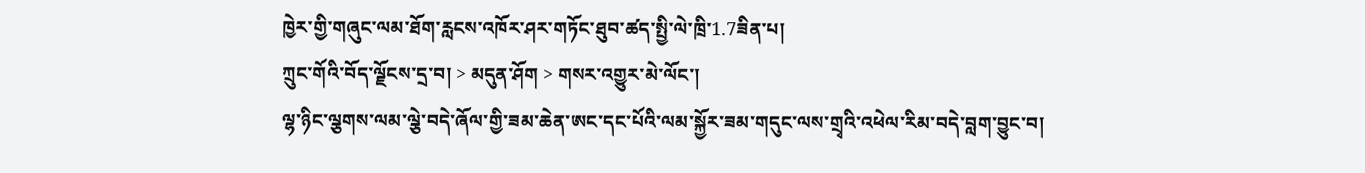ཁྱེར་གྱི་གཞུང་ལམ་ཐོག་རླངས་འཁོར་ཤར་གཏོང་ཐུབ་ཚད་སྤྱི་ལེ་ཁྲི་1.7ཟིན་པ།
ཀྲུང་གོའི་བོད་ལྗོངས་དྲ་བ། > མདུན་ཤོག > གསར་འགྱུར་མེ་ལོང་།
ལྷ་ཉིང་ལྕགས་ལམ་ལྕེ་བདེ་ཞོལ་གྱི་ཟམ་ཆེན་ཨང་དང་པོའི་ལམ་སྐྱོར་ཟམ་གདུང་ལས་གྲྭའི་འཕེལ་རིམ་བདེ་བླག་བྱུང་བ།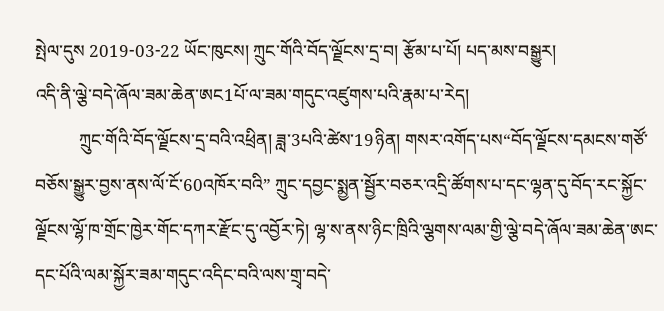སྤེལ་དུས 2019-03-22 ཡོང་ཁུངས། ཀྲུང་གོའི་བོད་ལྗོངས་དྲ་བ། རྩོམ་པ་པོ། པད་མས་བསྒྱུར།
འདི་ནི་ལྕེ་བདེ་ཞོལ་ཟམ་ཆེན་ཨང1པོ་ལ་ཟམ་གདུང་འཛུགས་པའི་རྣམ་པ་རེད།
          ཀྲུང་གོའི་བོད་ལྗོངས་དྲ་བའི་འཕྲིན། ཟླ་3པའི་ཚེས་19ཉིན། གསར་འགོད་པས“བོད་ལྗོངས་དམངས་གཙོ་བཅོས་སྒྱུར་བྱས་ནས་ལོ་ངོ་60འཁོར་བའི” ཀྲུང་དབྱང་སྨྱན་སྦྱོར་བཅར་འདྲི་ཚོགས་པ་དང་ལྷན་དུ་བོད་རང་སྐྱོང་ལྗོངས་ལྷོ་ཁ་གྲོང་ཁྱེར་གོང་དཀར་རྫོང་དུ་འབྱོར་ཏེ། ལྷ་ས་ནས་ཉིང་ཁྲིའི་ལྕགས་ལམ་གྱི་ལྕེ་བདེ་ཞོལ་ཟམ་ཆེན་ཨང་དང་པོའི་ལམ་སྐྱོར་ཟམ་གདུང་འདིང་བའི་ལས་གྲྭ་བདེ་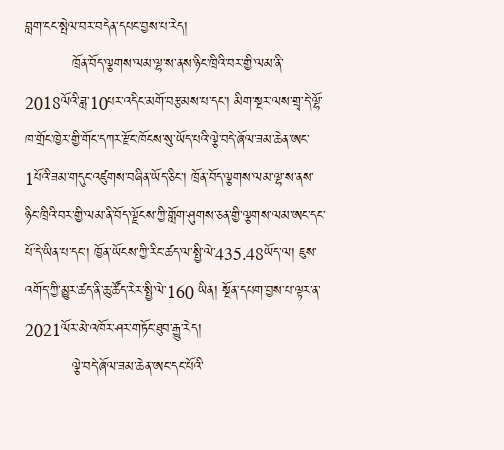བླག་ངང་སྤེལ་བར་བདེན་དཔང་བྱས་པ་རེད།
          ཁྲོན་བོད་ལྕགས་ལམ་ལྷ་ས་ནས་ཉིང་ཁྲིའི་བར་གྱི་ལམ་ནི་2018ལོའི་ཟླ་10པར་འདིང་མགོ་བརྩམས་པ་དང་། མིག་སྔར་ལས་གྲྭ་དེ་ལྷོ་ཁ་གྲོང་ཁྱེར་གྱི་གོང་དཀར་རྫོང་ཁོངས་སུ་ཡོད་པའི་ལྕེ་བདེ་ཞོལ་ཟམ་ཆེན་ཨང་1པོའི་ཟམ་གདུང་འཛུགས་བཞིན་ཡོད་ཅིང་། ཁྲོན་བོད་ལྕགས་ལམ་ལྷ་ས་ནས་ཉིང་ཁྲིའི་བར་གྱི་ལམ་ནི་བོད་ལྗོངས་ཀྱི་གློག་ཤུགས་ཅན་གྱི་ལྕགས་ལམ་ཨང་དང་པོ་དེ་ཡིན་པ་དང་། ཁྱོན་ཡོངས་ཀྱི་རིང་ཚད་ལ་སྤྱི་ལེ་435.48ཡོད་ལ། ཇུས་འགོད་ཀྱི་མྱུར་ཚད་ནི་ཆུ་ཚོད་རེར་སྤྱི་ལེ་160 ཡིན། སྔོན་དཔག་བྱས་པ་ལྟར་ན་2021ལོར་མེ་འཁོར་ཤར་གཏོང་ཐུབ་རྒྱུ་རེད།
          ལྕེ་བདེ་ཞོལ་ཟམ་ཆེན་ཨང་དང་པོའི་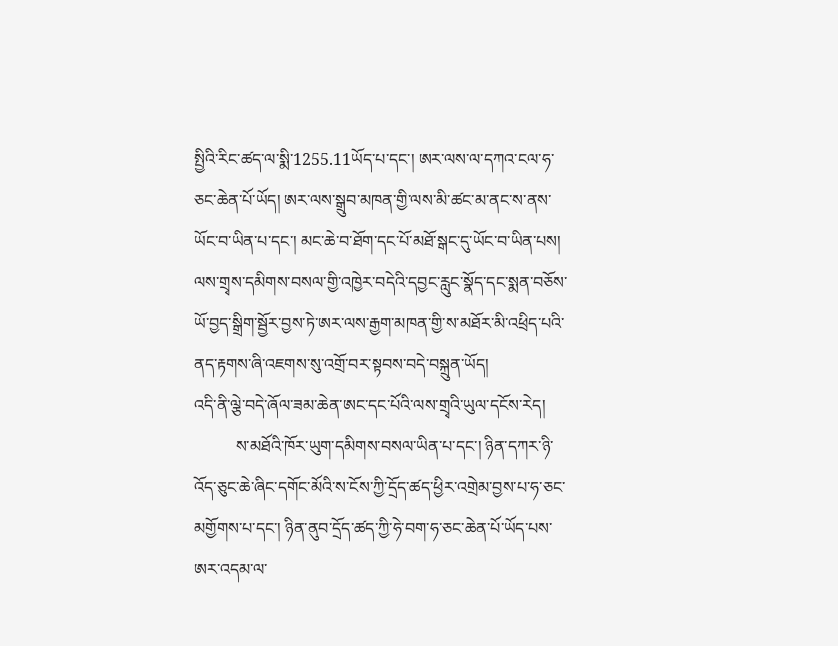སྤྱིའི་རིང་ཚད་ལ་སྨི་1255.11ཡོད་པ་དང་། ཨར་ལས་ལ་དཀའ་ངལ་ཧ་ཅང་ཆེན་པོ་ཡོད། ཨར་ལས་སྒྲུབ་མཁན་གྱི་ལས་མི་ཚང་མ་ནང་ས་ནས་ཡོང་བ་ཡིན་པ་དང་། མང་ཆེ་བ་ཐོག་དང་པོ་མཐོ་སྒང་དུ་ཡོང་བ་ཡིན་པས། ལས་གྲྭས་དམིགས་བསལ་གྱི་འཁྱེར་བདེའི་དབྱང་རླུང་སྣོད་དང་སྨན་བཅོས་ཡོ་བྱད་སྒྲིག་སྦྱོར་བྱས་ཏེ་ཨར་ལས་རྒྱག་མཁན་གྱི་ས་མཐོར་མི་འཕྲིད་པའི་ནད་རྟགས་ཞི་འཇགས་སུ་འགྲོ་བར་སྟབས་བདེ་བསྐྲུན་ཡོད།
འདི་ནི་ལྕེ་བདེ་ཞོལ་ཟམ་ཆེན་ཨང་དང་པོའི་ལས་གྲྭའི་ཡུལ་དངོས་རེད།
          ས་མཐོའི་ཁོར་ཡུག་དམིགས་བསལ་ཡིན་པ་དང་། ཉིན་དཀར་ཉི་འོད་ཅུང་ཆེ་ཞིང་དགོང་མོའི་ས་ངོས་ཀྱི་དྲོད་ཚད་ཕྱིར་འགྲེམ་བྱས་པ་ཧ་ཅང་མགྱོགས་པ་དང་། ཉིན་ནུབ་དྲོད་ཚད་ཀྱི་ཧེ་བག་ཧ་ཅང་ཆེན་པོ་ཡོད་པས་ཨར་འདམ་ལ་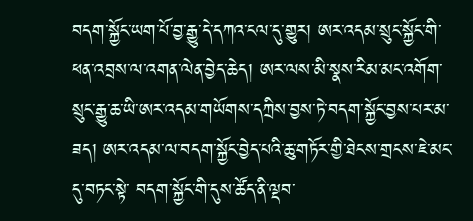བདག་སྐྱོང་ཡག་པོ་བྱ་རྒྱུ་དེ་དཀའ་ངལ་དུ་གྱུར། ཨར་འདམ་སྲུང་སྐྱོང་གི་ཕན་འབྲས་ལ་འགན་ལེན་བྱེད་ཆེད། ཨར་ལས་མི་སྣས་རིམ་མང་འགོག་སྲུང་རྒྱུ་ཆ་ཡི་ཨར་འདམ་གཡོགས་དཀྲིས་བྱས་ཏེ་བདག་སྐྱོང་བྱས་པར་མ་ཟད། ཨར་འདམ་ལ་བདག་སྐྱོང་བྱེད་པའི་ཆུ་གཏོར་གྱི་ཐེངས་གྲངས་ཇེ་མང་དུ་བཏང་སྟེ་ བདག་སྐྱོང་གི་དུས་ཚོད་ནི་ལྡབ་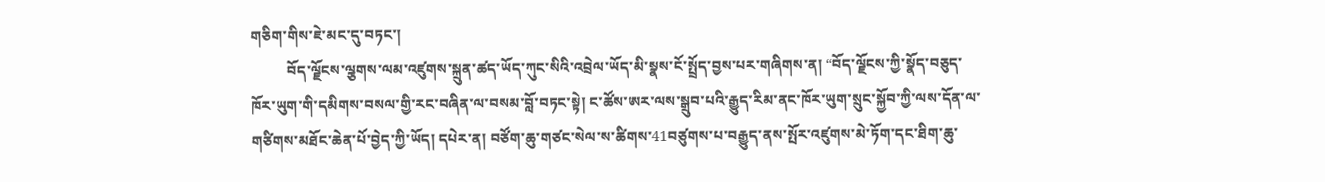གཅིག་གིས་ཇེ་མང་དུ་བཏང་།
          བོད་ལྗོངས་ལྕགས་ལམ་འཛུགས་སྐྲུན་ཚད་ཡོད་ཀུང་སིའི་འབྲེལ་ཡོད་མི་སྣས་ངོ་སྤྲོད་བྱས་པར་གཞིགས་ན། “བོད་ལྗོངས་ཀྱི་སྣོད་བཅུད་ཁོར་ཡུག་གི་དམིགས་བསལ་གྱི་རང་བཞིན་ལ་བསམ་བློ་བཏང་སྟེ། ང་ཚོས་ཨར་ལས་སྒྲུབ་པའི་རྒྱུད་རིམ་ནང་ཁོར་ཡུག་སྲུང་སྐྱོབ་ཀྱི་ལས་དོན་ལ་གཙིགས་མཐོང་ཆེན་པོ་བྱེད་ཀྱི་ཡོད། དཔེར་ན། བཙོག་ཆུ་གཙང་སེལ་ས་ཚིགས་41བཙུགས་པ་བརྒྱུད་ནས་སྤོར་འཛུགས་མེ་ཏོག་དང་ཐིག་ཆུ་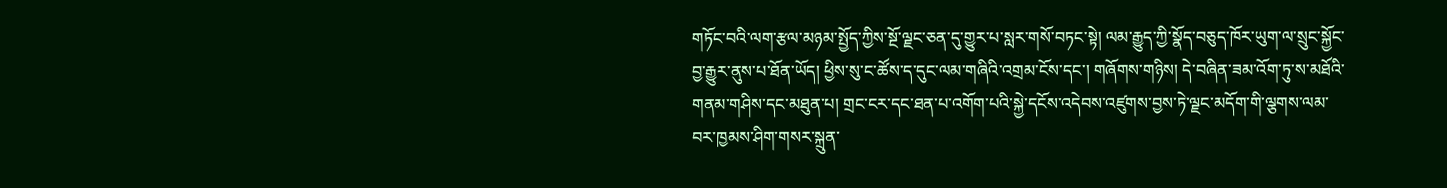གཏོང་བའི་ལག་རྩལ་མཉམ་སྤྱོད་ཀྱིས་སྔོ་ལྗང་ཅན་དུ་གྱུར་པ་སླར་གསོ་བཏང་སྟེ། ལམ་རྒྱུད་ཀྱི་སྣོད་བཅུད་ཁོར་ཡུག་ལ་སྲུང་སྐྱོང་བྱ་རྒྱུར་ནུས་པ་ཐོན་ཡོད། ཕྱིས་སུ་ང་ཚོས་ད་དུང་ལམ་གཞིའི་འགྲམ་ངོས་དང་། གཞོགས་གཉིས། དེ་བཞིན་ཟམ་འོག་ཏུ་ས་མཐོའི་གནམ་གཤིས་དང་མཐུན་པ། གྲང་ངར་དང་ཐན་པ་འགོག་པའི་སྐྱེ་དངོས་འདེབས་འཛུགས་བྱས་ཏེ་ལྗང་མདོག་གི་ལྕགས་ལམ་བར་ཁྱམས་ཤིག་གསར་སྐྲུན་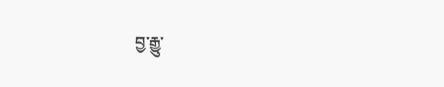བྱ་རྒྱུ་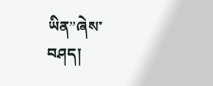ཡིན”ཞེས་བཤད།